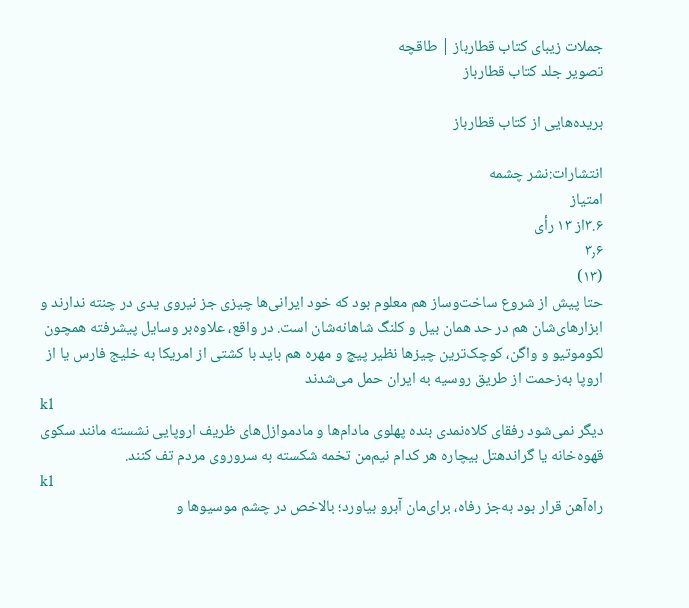جملات زیبای کتاب قطارباز | طاقچه
تصویر جلد کتاب قطارباز

بریده‌هایی از کتاب قطارباز

انتشارات:نشر چشمه
امتیاز
۳.۶از ۱۳ رأی
۳٫۶
(۱۳)
حتا پیش از شروع ساخت‌وساز هم معلوم بود که خود ایرانی‌ها چیزی جز نیروی یدی در چنته ندارند و ابزارهای‌شان هم در حد همان بیل و کلنگ شاهانه‌شان است. در واقع، علاوه‌بر وسایل پیشرفته همچون لکوموتیو و واگن، کوچک‌ترین چیزها نظیر پیچ و مهره هم باید با کشتی از امریکا به خلیج فارس یا از اروپا به‌زحمت از طریق روسیه به ایران حمل می‌شدند
k1
دیگر نمی‌شود رفقای کلاه‌نمدی بنده پهلوی مادام‌ها و مادموازل‌های ظریف اروپایی نشسته مانند سکوی قهوه‌خانه یا گراندهتل بیچاره هر کدام نیم‌من تخمه شکسته به سروروی مردم تف کنند.
k1
راه‌آهن قرار بود به‌جز رفاه، برای‌مان آبرو بیاورد؛ بالاخص در چشم موسیوها و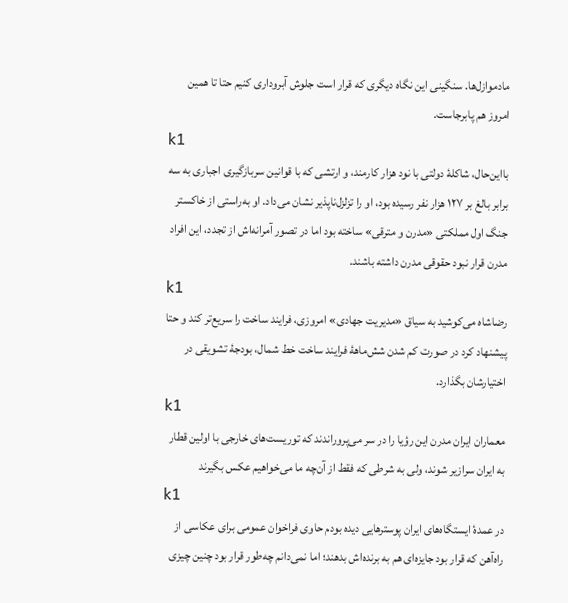مادموازل‌ها. سنگینی این نگاه دیگری که قرار است جلوش آبروداری کنیم حتا تا همین امروز هم پابرجاست.
k1
بااین‌حال، شاکلهٔ دولتی با نود هزار کارمند، و ارتشی که با قوانین سربازگیری اجباری به سه برابر بالغ بر ۱۲۷ هزار نفر رسیده بود، او را تزلزل‌ناپذیر نشان می‌داد. او به‌راستی از خاکستر جنگ اول مملکتی «مدرن و مترقی» ساخته بود اما در تصور آمرانه‌اش از تجدد، این افراد مدرن قرار نبود حقوقی مدرن داشته باشند.
k1
رضاشاه می‌کوشید به سیاق «مدیریت جهادی» امروزی، فرایند ساخت را سریع‌تر کند و حتا پیشنهاد کرد در صورت کم شدن شش‌ماههٔ فرایند ساخت خط شمال، بودجهٔ تشویقی در اختیارشان بگذارد.
k1
معماران ایران مدرن این رؤیا را در سر می‌پروراندند که توریست‌های خارجی با اولین قطار به ایران سرازیر شوند، ولی به شرطی که فقط از آن‌چه ما می‌خواهیم عکس بگیرند
k1
در عمدهٔ ایستگاه‌های ایران پوسترهایی دیده بودم حاوی فراخوان عمومی برای عکاسی از راه‌آهن که قرار بود جایزه‌ای هم به برنده‌اش بدهند؛ اما نمی‌دانم چه‌طور قرار بود چنین چیزی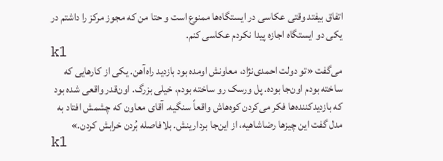اتفاق بیفتد وقتی عکاسی در ایستگاه‌ها ممنوع است و حتا من که مجوز مرکز را داشتم در یکی دو ایستگاه اجازه پیدا نکردم عکاسی کنم.
k1
می‌گفت «تو دولت احمدی‌نژاد، معاونش اومده بود بازدید راه‌آهن. یکی از کارهایی که ساخته بودم اون‌جا بوده. پل ورسک رو ساخته بودم، خیلی بزرگ. اون‌قدر واقعی شده بود که بازدیدکننده‌ها فکر می‌کردن کوه‌هاش واقعاً سنگیه. آقای معاون که چشمش افتاد به مدل گفت این چیزها رضاشاهیه، از این‌جا بردارینش. بلافاصله بُردن خرابش کردن.»
k1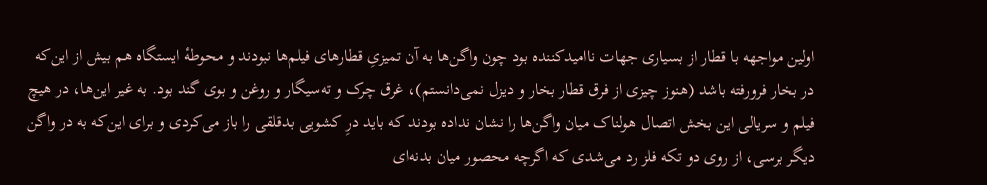اولین مواجهه با قطار از بسیاری جهات ناامیدکننده بود چون واگن‌ها به آن تمیزیِ قطارهای فیلم‌ها نبودند و محوطهٔ ایستگاه هم بیش از این‌که در بخار فرورفته باشد (هنوز چیزی از فرق قطار بخار و دیزل نمی‌دانستم)، غرق چرک و ته‌سیگار و روغن و بوی گند بود. به غیر این‌ها، در هیچ فیلم و سریالی این بخش اتصال هولناک میان واگن‌ها را نشان نداده بودند که باید درِ کشویی بدقلقی را باز می‌کردی و برای این‌که به در واگن دیگر برسی، از روی دو تکه فلز رد می‌شدی که اگرچه محصور میان بدنه‌ای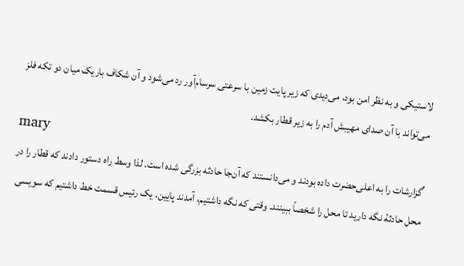لاستیکی و به نظر امن بود، می‌دیدی که زیر پایت زمین با سرعتی سرسام‌آور رد می‌شود و آن شکاف باریک میان دو تکه فلز می‌تواند با آن صدای مهیبش آدم را به زیر قطار بکشد.
mary
ʼگزارشات را به اعلی‌حضرت داده بودند و می‌دانستند که آن‌جا حادثه بزرگی شده است. لذا وسط راه دستور دادند که قطار را در محل حادثهٔ نگه دارید تا محل را شخصاً ببینند. وقتی که نگه داشتیم، آمدند پایین. یک رئیس قسمت خط داشتیم که سویسی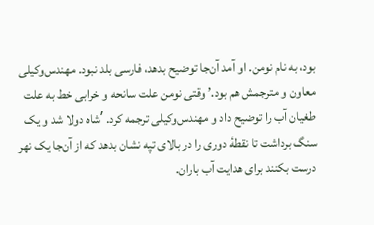بود، به نام نومن. او آمد آن‌جا توضیح بدهد، فارسی بلد نبود. مهندس‌وکیلی معاون و مترجمش هم بود.’ وقتی نومن علت سانحه و خرابی خط به علت طغیان آب را توضیح داد و مهندس‌وکیلی ترجمه کرد. ʼشاه دولا شد و یک سنگ برداشت تا نقطهٔ دوری را در بالای تپه نشان بدهد که از آن‌جا یک نهر درست بکنند برای هدایت آب باران.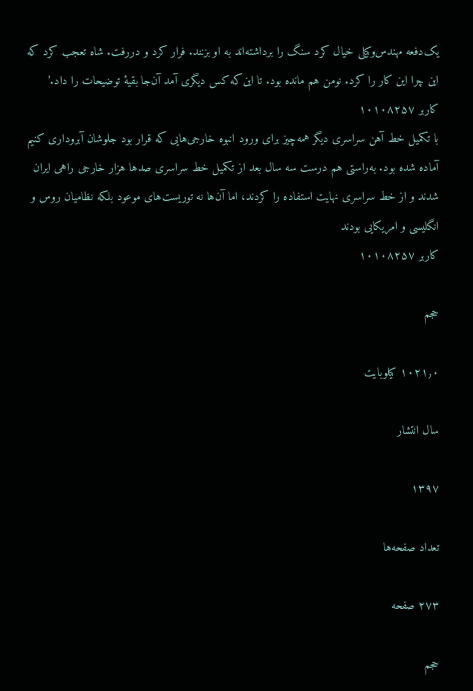یک‌دفعه مهندس‌وکیلی خیال کرد سنگ را برداشته‌اند به او بزنند. فرار کرد و دررفت. شاه تعجب کرد که این چرا این کار را کرد. نومن هم مانده بود. تا این‌که کس دیگری آمد آن‌جا بقیهٔ توضیحات را داد.’
کاربر ۱۰۱۰۸۲۵۷
با تکمیل خط آهن سراسری دیگر همه‌چیز برای ورود انبوه خارجی‌هایی که قرار بود جلوشان آبروداری کنیم آماده شده بود. به‌راستی هم درست سه سال بعد از تکمیل خط سراسری صدها هزار خارجی راهی ایران شدند و از خط سراسری نهایت استفاده را کردند، اما آن‌ها نه توریست‌های موعود بلکه نظامیان روس و انگلیسی و امریکایی بودند
کاربر ۱۰۱۰۸۲۵۷

حجم

۱۰۲۱٫۰ کیلوبایت

سال انتشار

۱۳۹۷

تعداد صفحه‌ها

۲۷۳ صفحه

حجم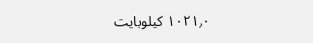۱۰۲۱٫۰ کیلوبایت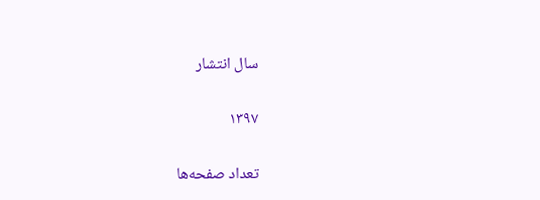سال انتشار

۱۳۹۷

تعداد صفحه‌ها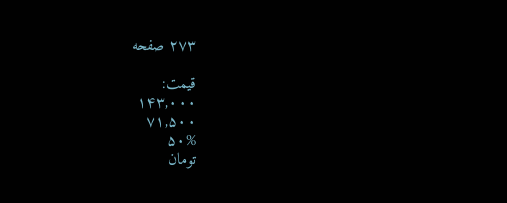۲۷۳ صفحه

قیمت:
۱۴۳,۰۰۰
۷۱,۵۰۰
۵۰%
تومان